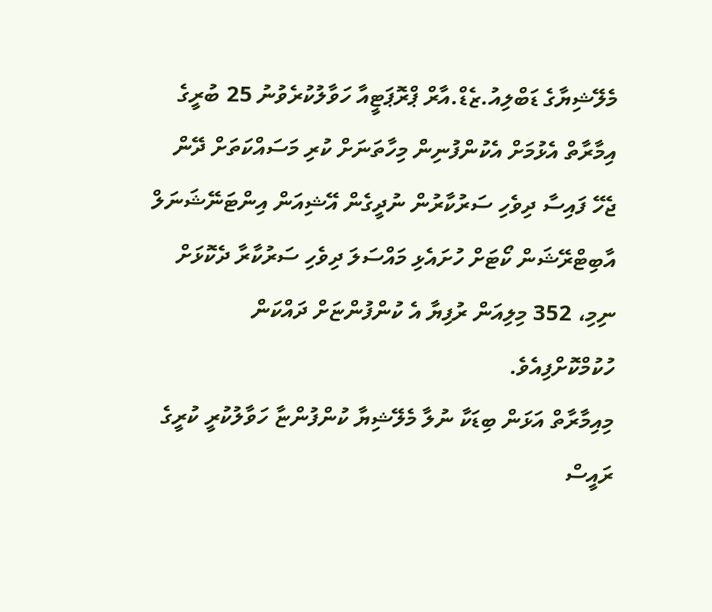މެލޭޝިޔާގެ ޑަބްލިއު.ޒެޑް.އާރް ޕްރޮޕަޓީއާ ހަވާލުކުރެވުނު 25 ބުރީގެ އިމާރާތް އެޅުމަށް އެކުންފުނިން މިހާތަނަށް ކުރި މަސައްކަތަށް ދޭން ޖެހޭ ފައިސާ ދިވެހި ސަރުކާރުން ނުދީގެން އޭޝިއަން އިންޓަނޭޝަނަލް އާބިޓްރޭޝަން ކޯޓަށް ހުށައެޅި މައްސަލަ ދިވެހި ސަރުކާރާ ދެކޮޅަށް ނިމި، 352 މިލިއަން ރުފިޔާ އެ ކުންފުންޏަށް ދައްކަން ހުކުމްކޮށްފިއެވެ.
މިއިމާރާތް އަޅަން ބިޑަކާ ނުލާ މެލޭޝިޔާ ކުންފުންޏާ ހަވާލުކުރީ ކުރީގެ ރައީސް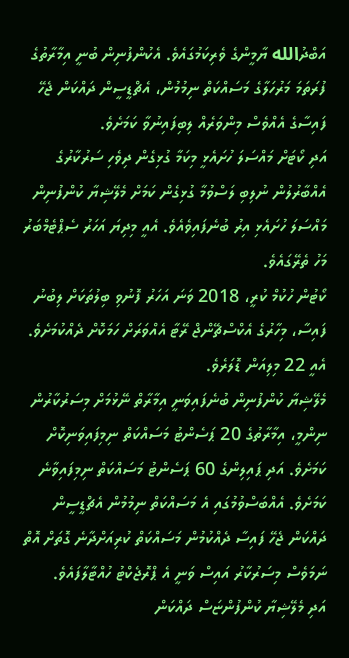އަބްދުالله ޔާމީންގެ ވެރިކަމުގައެވެ. އެކުންފުނިން ބުނީ އިމާރާތުގެ ފުރަތަމަ މަރުހަލާގެ މަސައްކަތް ނިމުމުން، އެޗްޑީސީން ދައްކަން ޖެހޭ ފައިސާގެ އެއްވެސް މިންވަރެއް ލިބިފައިނުވާ ކަމަށެވެ.
އަދި ކޯޓަށް މައްސަލަ ހުށައެޅީ މިކަމާ ގުޅިގެން ދިވެހި ސަރުކާރުގެ އެއްބާރުލުން ނުލިބި ލަސްވުމާ ގުޅިގެން ކަމަށް މެލޭޝިޔާ ކުންފުނިން މައްސަލަ ހުށައެޅި އިރު ބުނެފައިވެއެވެ. އެއީ މިދިޔަ އަހަރު ސެޕްޓެމްބަރު މަހު ތެރޭގައެވެ.
ކޯޓުން ހުކުމް ކުރީ، 2018 ވަނަ އަހަރު ފޮނުވި ބިލުތަކަށް ލިބުނު ފައިސާ، މިހާރުގެ އެކްސްޗޭންޖް ރޭޓާ އެއްވަރަށް ހަމަކޮށް ދެއްކުމަށެވެ. އެއީ 22 މިލިއަން ޑޮލަރެވެ.
މެލޭޝިޔާ ކުންފުނިން ބުނެފައިވަނީ އިމާރާތް ނޭޅުމަށް މިސަރުކާރުން ނިންމީ، އިމާރާތުގެ 20 ޕަސެންޓު މަސައްކަތް ނިމިފައިވަނިކޮށް ކަމަށެވެ. އަދި ޕައިލިންގެ 60 ޕަސެންޓު މަސައްކަތް ނިމިފައިވާނެ ކަމަށެވެ. އެއްބަސްވުމުގައި އެ މަސައްކަތް ނިމުމުން އެޗްޑީސީން ދައްކަން ޖެހޭ ފައިސާ ދެއްކުމުން މަސައްކަތް ކުރިއަށްދާނެ ގޮތަށް އޮތް ނަމަވެސް މިސަރުކާރު އައިސް ވަނީ އެ ޕްރޮޖެކްޓު ހުއްޓާލާފައެވެ.
އަދި މެލޭޝިޔާ ކުންފުންޏަސް ދައްކަން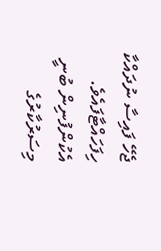ޖެހޭ ފައިސާ ނުދައްކާ ހިފަހައްޓާފައެވެ. އެކުންފުނިން ބުނީ މިސަރުކާރުގެ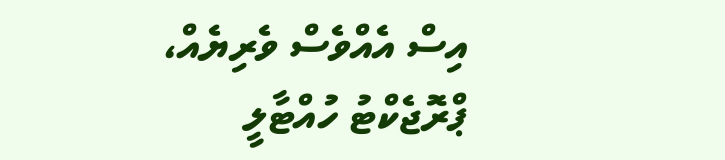އިސް އެއްވެސް ވެރިޔެއް، ޕްރޮޖެކްޓު ހުއްޓާލީ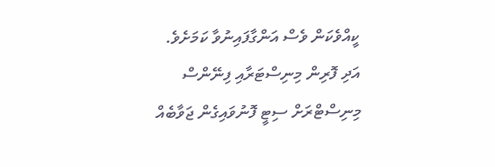ކީއްވެކަން ވެސް އަންގާފައިނުވާ ކަމަށެވެ. އަދި ފޮރިން މިނިސްޓަރާއި ފިނޭންސް މިނިސްޓްރަށް ސިޓީ ފޮނުވައިގެން ޖަވާބެއް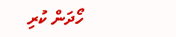ހޯދަން ކުރި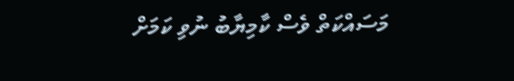މަސައްކަތް ވެސް ކާމިޔާބު ނުވި ކަމަށް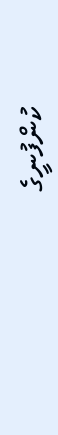ކުންފުނީގެ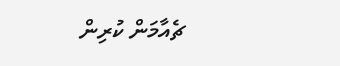ޗެއާމަން ކުރިން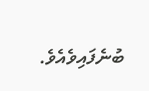ބުނެފައިވެއެވެ.